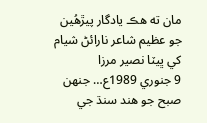مان ته هڪ يادگار پيڙهُين جو عظيم شاعر نارائڻ شيام کي ڀيٽا نصير مرزا
9 جنوري 1989ع… جنهن صبح جو هند سنڌ جي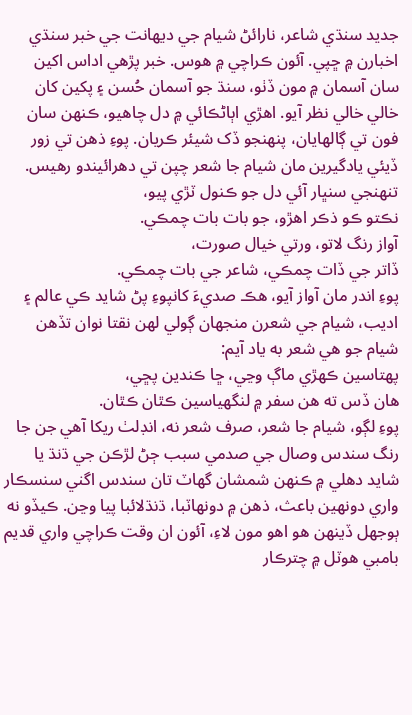جديد سنڌي شاعر، نارائڻ شيام جي ديهانت جي خبر سنڌي اخبارن ۾ ڇپي. آئون ڪراچي ۾ هوس. خبر پڙهي اداس اکين سان آسمان ۾ مون ڏٺو، سنڌ جو آسمان حُسن ۽ پکين کان خالي خالي نظر آيو. اهڙي اٻاڻڪائي ۾ دل چاهيو، ڪنهن سان فون تي ڳالهايان، پنهنجو ڏک شيئر ڪريان. پوءِ ذهن تي زور ڏيئي يادگيرين مان شيام جا شعر چپن تي دهرائيندو رهيس.
تنهنجي سنڀار آئي دل جو ڪنول ٽڙي پيو،
نڪتو ڪو ذڪر اهڙو، جو بات بات چمڪي.
آواز رنگ لاتو، ورتي خيال صورت،
ڏاتر جي ڏات چمڪي، شاعر جي بات چمڪي.
پوءِ اندر مان آواز آيو، هڪ صديءَ کانپوءِ پڻ شايد ڪي عالم ۽ اديب، شيام جي شعرن منجهان ڳولي لهن نقتا نوان تڏهن شيام جو هي شعر به ياد آيم:
پهتاسين ڪهڙي ماڳ وڃي، ڇا ڪندين پڇي،
هان ڏس ته هن سفر ۾ لنگهياسين ڪٿان ڪٿان.
پوءِ لڳو، شيام جا شعر، صرف شعر نه، انڊلٺ ريکا آهي جن جا رنگ سندس وصال جي صدمي سبب ڄڻ لڙڪن جي ڌنڌ يا شايد دهلي ۾ ڪنهن شمشان گهاٽ تان سندس اگني سنسڪار واري دونهين باعث، ذهن ۾ دونهاٽبا، ڌنڌلائبا پيا وڃن. ڪيڏو نه ٻوجهل ڏينهن هو اهو مون لاءِ، آئون ان وقت ڪراچي واري قديم بامبي هوٽل ۾ چترڪار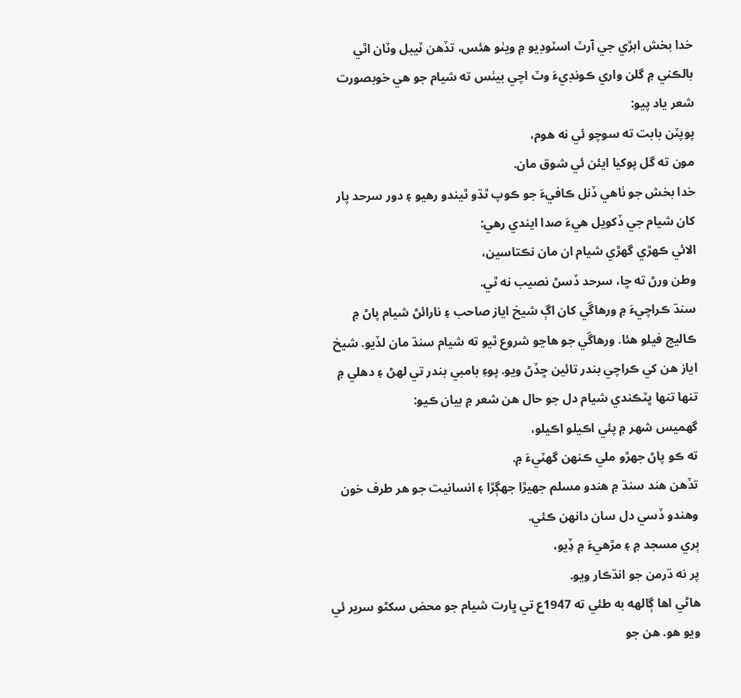خدا بخش ابڙي جي آرٽ اسٽوڊيو ۾ ويٺو هئس، تڏهن ٽيبل وٽان اٿي بالڪني ۾ گلن واري ڪونڊيءَ وٽ اچي بيٺس ته شيام جو هي خوبصورت شعر ياد پيو:
پوپٽن بابت ته سوچو ئي نه هوم،
مون ته گل پوکيا ايئن ئي شوق مان.
خدا بخش جو ٺاهي ڏنل ڪافيءَ جو ڪوپ ٿڌو ٿيندو رهيو ۽ دور سرحد پار کان شيام جي ڏکويل هيءَ صدا ايندي رهي:
الائي ڪهڙي گهڙي شيام ان مان نڪتاسين،
وطن ورڻ ته ڇا، سرحد ڏسڻ نصيب نه ٿي.
سنڌ ڪراچيءَ ۾ ورهاڱي کان اڳ شيخ اياز صاحب ۽ نارائڻ شيام پاڻ ۾ ڪاليج فيلو هئا. ورهاڱي جو هاڃو شروع ٿيو ته شيام سنڌ مان لڏيو. شيخ اياز هن کي ڪراچي بندر تائين ڇڏڻ ويو. پوءِ بامبي بندر تي لهڻ ۽ دهلي ۾ تنها تنها ڀٽڪندي شيام دل جو حال هن شعر ۾ بيان ڪيو:
گهميس شهر ۾ پئي اڪيلو اڪيلو،
ته ڪو پاڻ جهڙو ملي ڪنهن گهٽيءَ ۾.
تڏهن هند سنڌ ۾ هندو مسلم جهيڙا جهڳڙا ۽ انسانيت جو هر طرف خون وهندو ڏسي دل سان دانهن ڪئي.
ٻري مسجد ۾ ۽ مڙهيءَ ۾ ڏِيو،
پر نه ڌرمن جو انڌڪار ويو.
هاڻي اها ڳالهه به طئي ته 1947ع تي ڀارت شيام جو محض سکڻو سرير ئي ويو هو. هن جو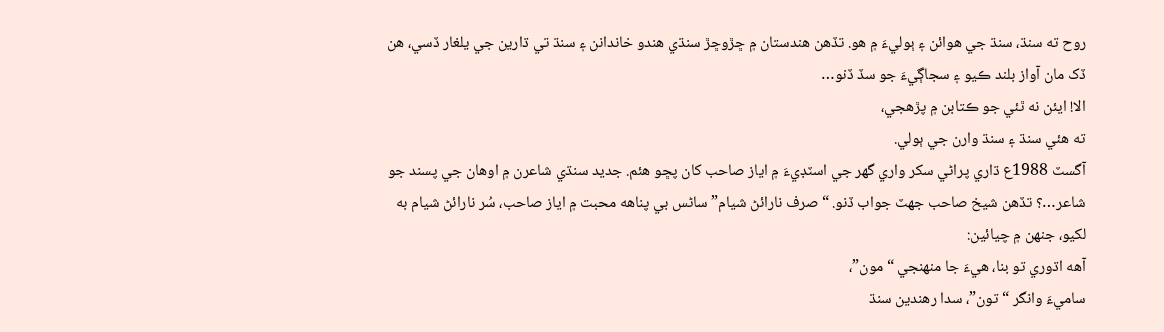روح ته سنڌ، سنڌ جي هوائن ۽ ٻوليءَ ۾ هو. تڏهن هندستان ۾ ڇڙوڇڙ سنڌي هندو خاندانن ۽ سنڌ تي ڌارين جي يلغار ڏسي، هن ڏک مان آواز بلند ڪيو ۽ سجاڳيءَ جو سڏ ڏنو…
الا! ايئن نه ٿئي جو ڪتابن ۾ پڙهجي،
ته هئي سنڌ ۽ سنڌ وارن جي ٻولي.
آگسٽ 1988ع ڌاري پراڻي سکر واري گهر جي اسٽڊيءَ ۾ اياز صاحب کان پڇو هئم. جديد سنڌي شاعرن ۾ اوهان جي پسند جو شاعر…؟ تڏهن شيخ صاحب جهٽ جواب ڏنو. “صرف نارائڻ شيام” ساڻس بي پناهه محبت ۾ اياز صاحب، سُر نارائڻ شيام به لکيو، جنهن ۾ چيائين:
آهه اڌوري تو بنا، هيءَ جا منهنجي “مون”،
ساميءَ وانگر “تون”، سدا رهندين سنڌ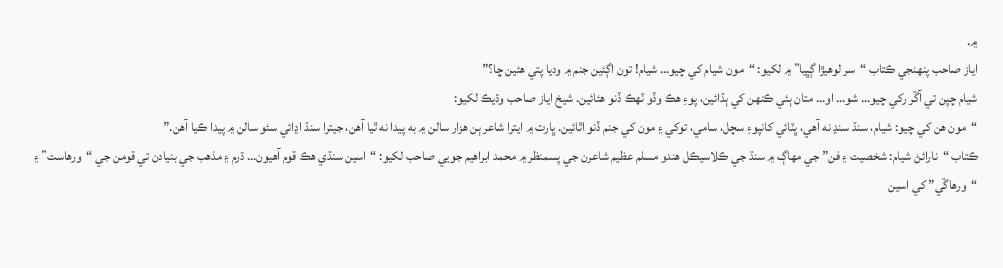۾.
اياز صاحب پنهنجي ڪتاب “سر لوهيڙا ڳڀيا” ۾ لکيو: “مون شيام کي چيو… شيام! تون اڳئين جنم ۾ وديا پتي هئين ڇا؟”
شيام چپن تي آڱر رکي چيو… شو… او… متان ٻئي ڪنهن کي ٻڌائين، پوءِ هڪ وڏو ٽهڪ ڏنو هئائين. شيخ اياز صاحب وڌيڪ لکيو:
“مون هن کي چيو: شيام، سنڌ سنڍ نه آهي، ڀٽائي کانپوءِ سچل، سامي، توکي ۽ مون کي جنم ڏنو اٿائين. ڀارت ۾ ايترا شاعر ٻن هزار سالن ۾ به پيدا نه ٿيا آهن، جيترا سنڌ اڍائي سئو سالن ۾ پيدا ڪيا آهن.”
ڪتاب “نارائڻ شيام: شخصيت ۽ فن” جي مهاڳ ۾ سنڌ جي ڪلاسيڪل هندو مسلم عظيم شاعرن جي پسمنظر ۾ محمد ابراهيم جويي صاحب لکيو: “اسين سنڌي هڪ قوم آهيون… ڌرم ۽ مذهب جي بنيادن تي قومن جي “ورهاست” ۽ “ورهاڱي” کي اسين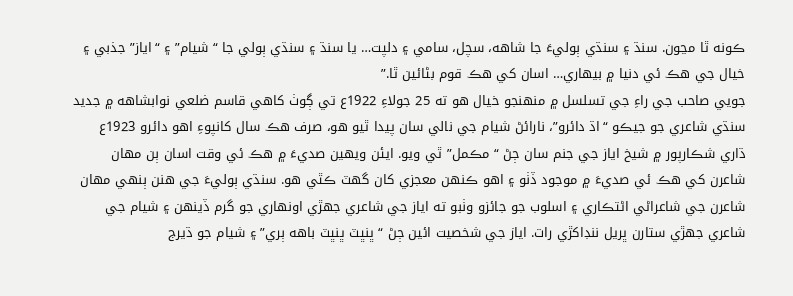ڪونه ٿا مڃون. سنڌ ۽ سنڌي ٻوليءَ جا شاهه، سچل، سامي ۽ دلپت… يا سنڌ ۽ سنڌي ٻولي جا “شيام” ۽ “اياز” جذبي ۽ خيال جي هڪ ئي دنيا ۾ بيهاري… اسان کي هڪ قوم بڻائين ٿا.”
جويي صاحب جي راءِ جي تسلسل ۾ منهنجو خيال هو ته 25 جولاءِ 1922ع تي ڳوٺ کاهي قاسم ضلعي نوابشاهه ۾ جديد سنڌي شاعري جو جيڪو “اڌ دائرو”، نارائڻ شيام جي نالي سان پيدا ٿيو هو، صرف هڪ سال کانپوءِ اهو دائرو 1923ع ڌاري شڪارپور ۾ شيخ اياز جي جنم سان ڄڻ “مڪمل” ٿي ويو. ايئن ويهين صديءَ ۾ هڪ ئي وقت اسان ٻن مهان شاعرن کي هڪ ئي صديءَ ۾ موجود ڏٺو ۽ اهو ڪنهن معجزي کان گهٽ ڪٿي هو. سنڌي ٻوليءَ جي هنن ٻنهي مهان شاعرن جي شاعراڻي اڻتڪاري ۽ اسلوب جو جائزو وٺبو ته اياز جي شاعري جهڙي اونهاري جو گرم ڏينهن ۽ شيام جي شاعري جهڙي ستارن ڀريل ننڊاکڙي رات. اياز جي شخصيت ائين ڄڻ “ڀنڀٽ ڀنڀٽ باهه ٻري” ۽ شيام جو ڌيرج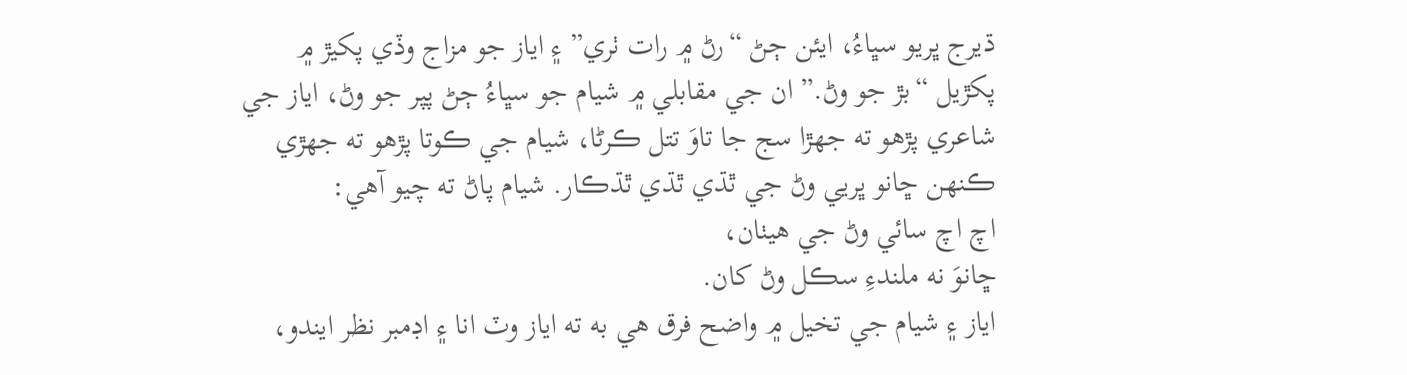ڌيرج ڀريو سڀاءُ، ايئن ڄڻ “رڻ ۾ رات ٺري” ۽ اياز جو مزاج وڏي پکيڙ ۾ پکڙيل “بڙ جو وڻ.” ان جي مقابلي ۾ شيام جو سڀاءُ ڄڻ پپر جو وڻ، اياز جي شاعري پڙهو ته جهڙا سج جا تاوَ تتل ڪرڻا، شيام جي ڪوتا پڙهو ته جهڙي ڪنهن ڇانو ڀريي وڻ جي ٿڌي ٿڌي ٿڌڪار. شيام پاڻ ته چيو آهي:
اچ اچ سائي وڻ جي هيٺان،
ڇانوَ نه ملندءِ سڪل وڻ کان.
اياز ۽ شيام جي تخيل ۾ واضح فرق هي به ته اياز وٽ انا ۽ اڊمبر نظر ايندو،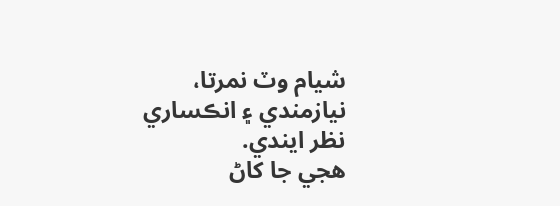شيام وٽ نمرتا، نيازمندي ۽ انڪساري نظر ايندي.
هجي جا کاڻ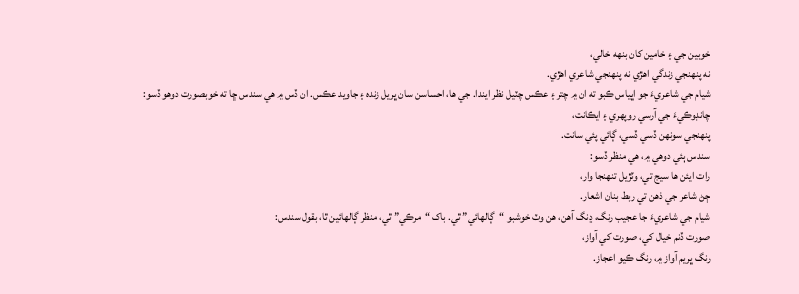خوبين جي ۽ خامين کان بنهه خالي،
نه پنهنجي زندگي اهڙي نه پنهنجي شاعري اهڙي.
شيام جي شاعريءَ جو اڀياس ڪبو ته ان ۾ چتر ۽ عڪس چٽيل نظر ايندا. جي ها، احساسن سان ڀريل زنده ۽ جاويد عڪس. ان ڏس ۾ هي سندس ڇا ته خوبصورت دوهو ڏسو:
چانڊوڪيءَ جي آرسي روپهري ۽ ايڪانت،
پنهنجي سونهن ڏسي ڏسي، ڳائي پئي سانت.
سندس ٻئي دوهي ۾، هي منظر ڏسو:
رات ايئن ها سيج تي، وٽڙيل تنهنجا وار،
ڄڻ شاعر جي ذهن تي ربط بنان اشعار.
شيام جي شاعريءَ جا عجيب رنگ، ڍنگ آهن، هن وٽ خوشبو “ڳالهائي” ٿي. باک “مرڪي” ٿي، منظر ڳالهائين ٿا، بقول سندس:
صورت ڏنم خيال کي، صورت کي آواز،
رنگ ڀريم آواز ۾، رنگ ڪيو اعجاز.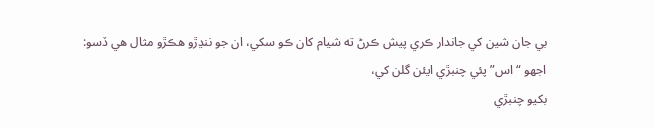بي جان شين کي جاندار ڪري پيش ڪرڻ ته شيام کان ڪو سکي، ان جو ننڍڙو هڪڙو مثال هي ڏسو:
اجهو “اس” پئي چنبڙي ايئن گلن کي،
بکيو چنبڙي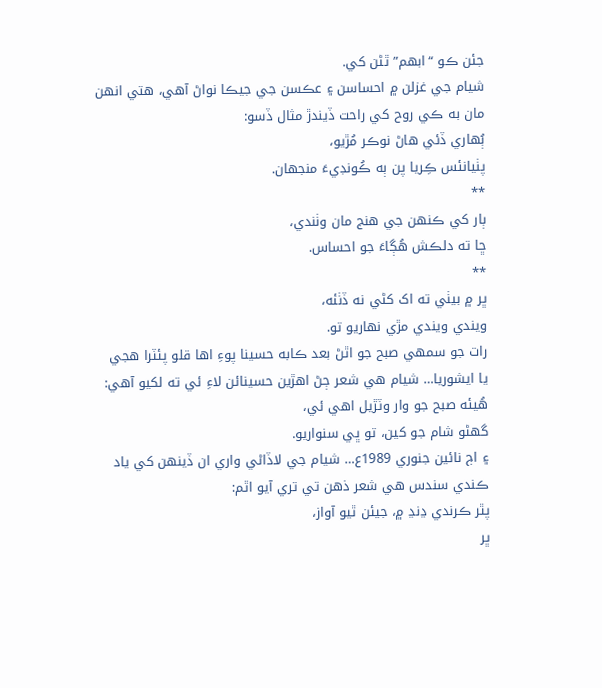جئن ڪو “ابهم” ٿڻن کي.
شيام جي غزلن ۾ احساسن ۽ عڪسن جي جيڪا نواڻ آهي، هتي انهن مان به ڪي روح کي راحت ڏيندڙ مثال ڏسو:
ٻُهاري ڏئي هاڻ نوڪر مُڙيو،
پٺيانئس ڪِريا پن ٻه ڪُونڊيءَ منجهان.
**
ٻار کي ڪنهن جي هنج مان وٺندي،
ڇا ته دلڪش هُڳاءَ جو احساس.
**
ڀر ۾ بيٺي ته اک کڻي نه ڏٺئه،
ويندي ويندي مڙي نهاريو تو.
رات جو سمهي صبح جو اٿڻ بعد ڪابه حسينا پوءِ اها قلو پئٽرا هجي يا ايشوريا… شيام هي شعر ڄڻ اهڙين حسينائن لاءِ ئي ته لکيو آهي:
هُيئه صبح جو وار وٽڙيل اهي ئي،
گهڻو شام جو کين، تو ڀي سنواريو.
۽ اڄ نائين جنوري 1989ع… شيام جي لاڏاڻي واري ان ڏينهن کي ياد ڪندي سندس هي شعر ذهن تي تري آيو اٿم:
پٿر ڪرندي ڍنڍ ۾، جيئن ٿيو آواز،
ڀر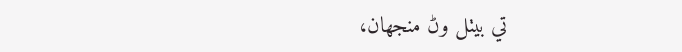تي بيٺل وڻ منجهان،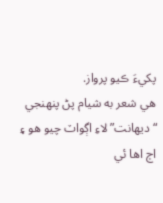پکيءَ ڪيو پرواز.
هي شعر به شيام پڻ پنهنجي “ديهانت” لاءِ اڳواٽ چيو هو ۽ اڄ اها ئي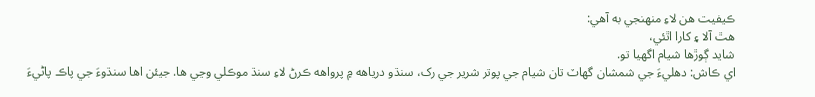ڪيفيت هن لاءِ منهنجي به آهي:
هٿ آلا ۽ کارا اٿئي،
شايد ڳوڙها شيام اگهيا تو.
اي ڪاش: دهليءَ جي شمشان گهاٽ تان شيام جي پوتر شرير جي رک، سنڌو درياهه ۾ پرواهه ڪرڻ لاءِ سنڌ موڪلي وڃي ها. جيئن اها سنڌوءَ جي پاڪ پاڻيءَ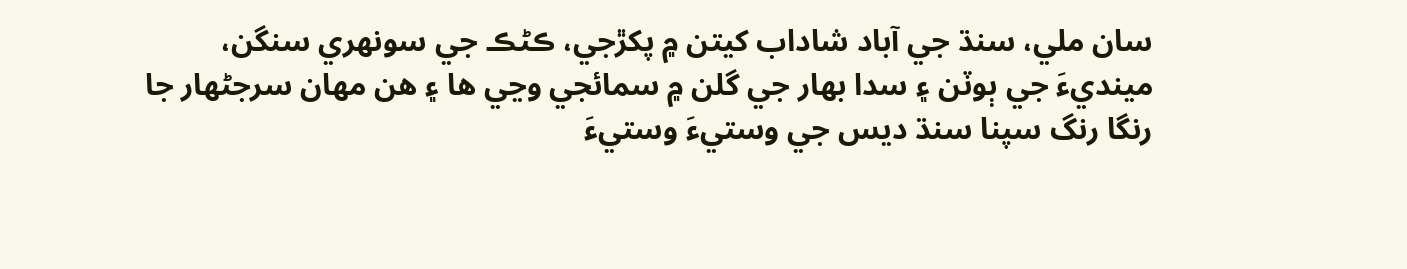سان ملي، سنڌ جي آباد شاداب کيتن ۾ پکڙجي، ڪڻڪ جي سونهري سنگن، مينديءَ جي ٻوٽن ۽ سدا بهار جي گلن ۾ سمائجي وڃي ها ۽ هن مهان سرجڻهار جا رنگا رنگ سپنا سنڌ ديس جي وستيءَ وستيءَ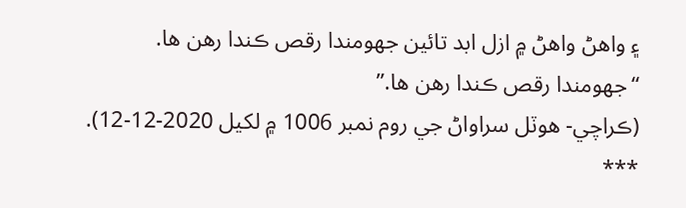۽ واهڻ واهڻ ۾ ازل ابد تائين جهومندا رقص ڪندا رهن ها.
“جهومندا رقص ڪندا رهن ها.”
(ڪراچي- هوٽل سراواڻ جي روم نمبر 1006 ۾ لکيل 2020-12-12).
***